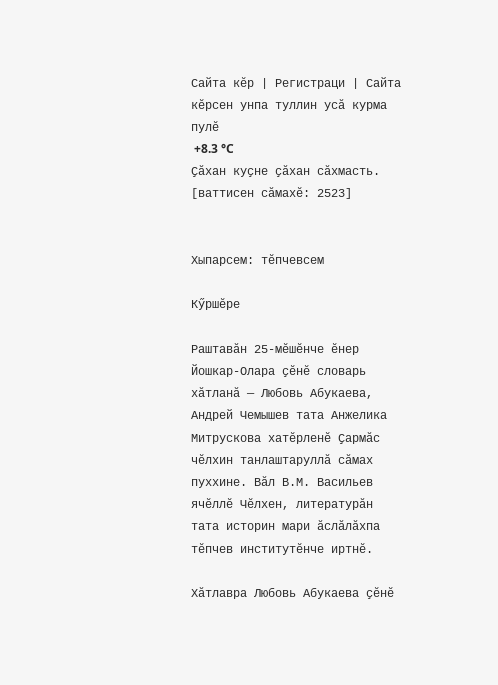Сайта кӗр | Регистраци | Сайта кӗрсен унпа туллин усӑ курма пулӗ
 +8.3 °C
Ҫӑхан куҫне ҫӑхан сӑхмасть.
[ваттисен сӑмахӗ: 2523]


Хыпарсем: тӗпчевсем

Кӳршӗре

Раштавӑн 25-мӗшӗнче ӗнер Йошкар-Олара ҫӗнӗ словарь хӑтланӑ — Любовь Абукаева, Андрей Чемышев тата Анжелика Митрускова хатӗрленӗ Ҫармӑс чӗлхин танлаштаруллӑ сӑмах пуххине. Вӑл В.М. Васильев ячӗллӗ Чӗлхен, литературӑн тата историн мари ӑслӑлӑхпа тӗпчев институтӗнче иртнӗ.

Хӑтлавра Любовь Абукаева ҫӗнӗ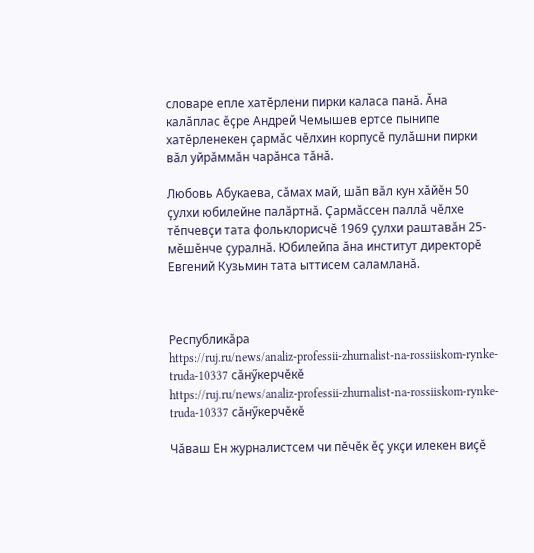словаре епле хатӗрлени пирки каласа панӑ. Ӑна калӑплас ӗҫре Андрей Чемышев ертсе пынипе хатӗрленекен ҫармӑс чӗлхин корпусӗ пулӑшни пирки вӑл уйрӑммӑн чарӑнса тӑнӑ.

Любовь Абукаева, сӑмах май, шӑп вӑл кун хӑйӗн 50 ҫулхи юбилейне палӑртнӑ. Ҫармӑссен паллӑ чӗлхе тӗпчевҫи тата фольклорисчӗ 1969 ҫулхи раштавӑн 25-мӗшӗнче ҫуралнӑ. Юбилейпа ӑна институт директорӗ Евгений Кузьмин тата ыттисем саламланӑ.



Республикӑра
https://ruj.ru/news/analiz-professii-zhurnalist-na-rossiiskom-rynke-truda-10337 сӑнӳкерчӗкӗ
https://ruj.ru/news/analiz-professii-zhurnalist-na-rossiiskom-rynke-truda-10337 сӑнӳкерчӗкӗ

Чӑваш Ен журналистсем чи пӗчӗк ӗҫ укҫи илекен виҫӗ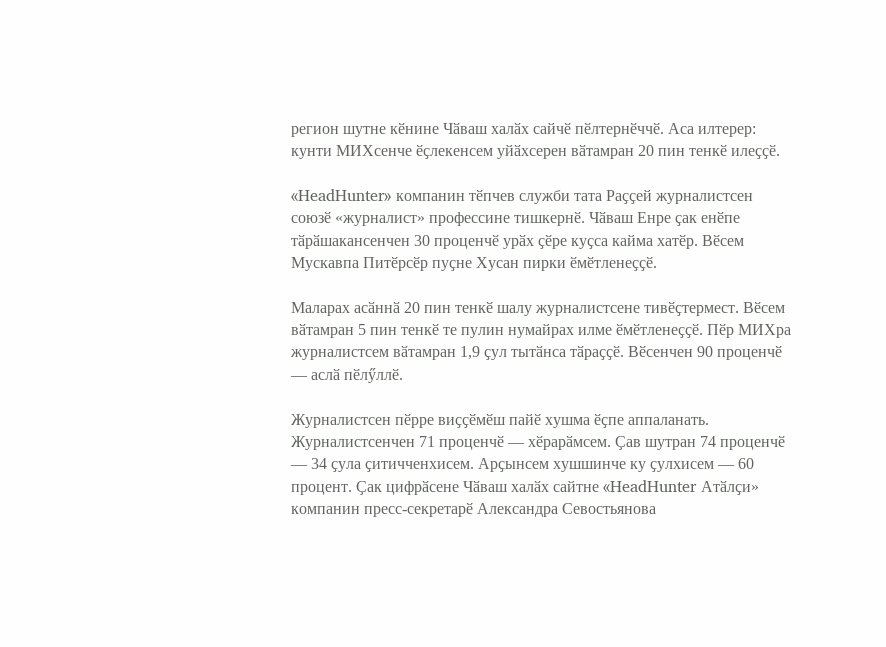регион шутне кӗнине Чӑваш халӑх сайчӗ пӗлтернӗччӗ. Аса илтерер: кунти МИХсенче ӗҫлекенсем уйӑхсерен вӑтамран 20 пин тенкӗ илеҫҫӗ.

«HeadHunter» компанин тӗпчев служби тата Раҫҫей журналистсен союзӗ «журналист» профессине тишкернӗ. Чӑваш Енре ҫак енӗпе тӑрӑшакансенчен 30 проценчӗ урӑх ҫӗре куҫса кайма хатӗр. Вӗсем Мускавпа Питӗрсӗр пуҫне Хусан пирки ӗмӗтленеҫҫӗ.

Маларах асӑннӑ 20 пин тенкӗ шалу журналистсене тивӗҫтермест. Вӗсем вӑтамран 5 пин тенкӗ те пулин нумайрах илме ӗмӗтленеҫҫӗ. Пӗр МИХра журналистсем вӑтамран 1,9 ҫул тытӑнса тӑраҫҫӗ. Вӗсенчен 90 проценчӗ — аслӑ пӗлӳллӗ.

Журналистсен пӗрре виҫҫӗмӗш пайӗ хушма ӗҫпе аппаланать. Журналистсенчен 71 проценчӗ — хӗрарӑмсем. Ҫав шутран 74 проценчӗ — 34 ҫула ҫитичченхисем. Арҫынсем хушшинче ку ҫулхисем — 60 процент. Ҫак цифрӑсене Чӑваш халӑх сайтне «HeadHunter Атӑлҫи» компанин пресс-секретарӗ Александра Севостьянова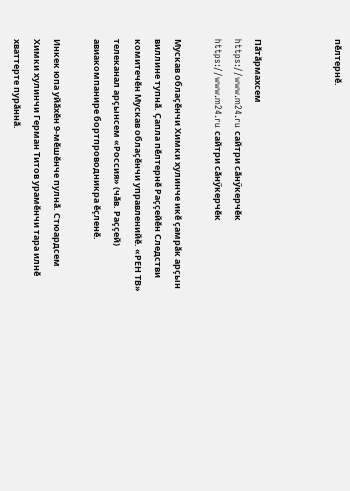пӗлтернӗ.



Пӑтӑрмахсем
https://www.m24.ru сайтри сӑнӳкерчӗк
https://www.m24.ru сайтри сӑнӳкерчӗк

Мускав облаҫӗнчи Химки хулинче икӗ ҫамрӑк арҫын виллине тупнӑ. Ҫапла пӗлтернӗ Раҫҫейӗн Следстви комитечӗн Мускав облаҫӗнчи управленийӗ. «РЕН ТВ» телеканал арҫынсем «Россия» (чӑв. Раҫҫей) авиакомпанире бортпроводникра ӗҫленӗ.

Инкек юпа уйӑхӗн 9-мӗшӗнче пулнӑ. Стюардсем Химки хулинчи Герман Титов урамӗнчи тара илнӗ хваттерте пурӑннӑ.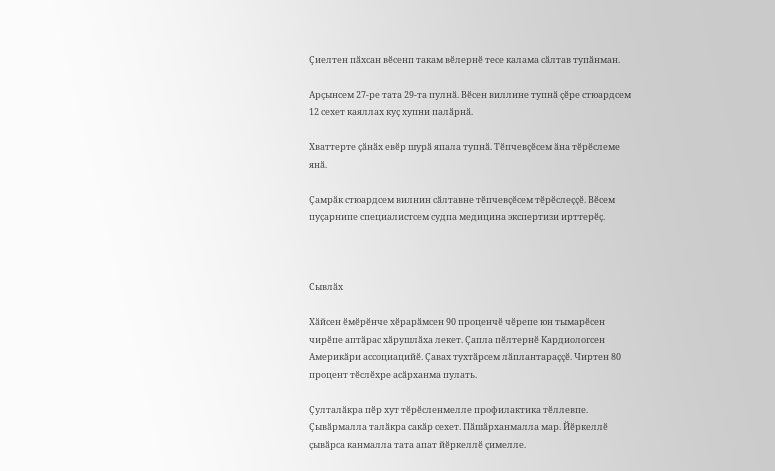Ҫиелтен пӑхсан вӗсенп такам вӗлернӗ тесе калама сӑлтав тупӑнман.

Арҫынсем 27-ре тата 29-та пулнӑ. Вӗсен виллине тупнӑ ҫӗре стюардсем 12 сехет каяллах куҫ хупни палӑрнӑ.

Хваттерте ҫӑнӑх евӗр шурӑ япала тупнӑ. Тӗпчевҫӗсем ӑна тӗрӗслеме янӑ.

Ҫамрӑк стюардсем вилнин сӑлтавне тӗпчевҫӗсем тӗрӗслеҫҫӗ. Вӗсем пуҫарнипе специалистсем судпа медицина экспертизи ирттерӗҫ.



Сывлӑх

Хӑйсен ӗмӗрӗнче хӗрарӑмсен 90 проценчӗ чӗрепе юн тымарӗсен чирӗпе аптӑрас хӑрушлӑха лекет. Ҫапла пӗлтернӗ Кардиологсен Америкӑри ассоциацийӗ. Ҫавах тухтӑрсем лӑплантараҫҫӗ. Чиртен 80 процент тӗслӗхре асӑрханма пулать.

Ҫулталӑкра пӗр хут тӗрӗсленмелле профилактика тӗллевпе. Ҫывӑрмалла талӑкра сакӑр сехет. Пӑшӑрханмалла мар. Йӗркеллӗ ҫывӑрса канмалла тата апат йӗркеллӗ ҫимелле.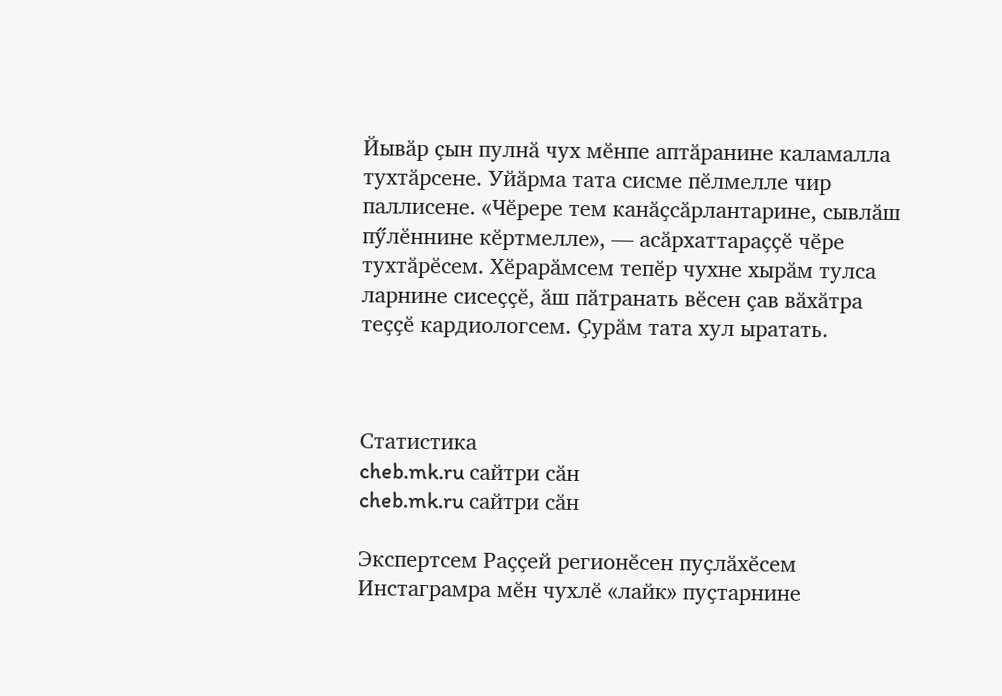Йывӑр ҫын пулнӑ чух мӗнпе аптӑранине каламалла тухтӑрсене. Уйӑрма тата сисме пӗлмелле чир паллисене. «Чӗрере тем канӑҫсӑрлантарине, сывлӑш пӳлӗннине кӗртмелле», — асӑрхаттараҫҫӗ чӗре тухтӑрӗсем. Хӗрарӑмсем тепӗр чухне хырӑм тулса ларнине сисеҫҫӗ, ӑш пӑтранать вӗсен ҫав вӑхӑтра теҫҫӗ кардиологсем. Ҫурӑм тата хул ыратать.



Статистика
cheb.mk.ru сайтри сӑн
cheb.mk.ru сайтри сӑн

Экспертсем Раҫҫей регионӗсен пуҫлӑхӗсем Инстаграмра мӗн чухлӗ «лайк» пуҫтарнине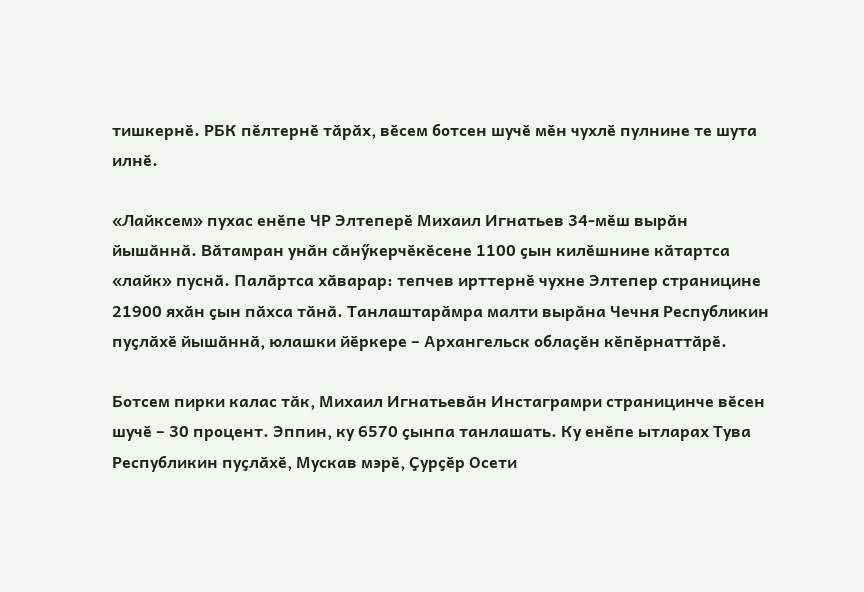тишкернӗ. РБК пӗлтернӗ тӑрӑх, вӗсем ботсен шучӗ мӗн чухлӗ пулнине те шута илнӗ.

«Лайксем» пухас енӗпе ЧР Элтеперӗ Михаил Игнатьев 34-мӗш вырӑн йышӑннӑ. Вӑтамран унӑн сӑнӳкерчӗкӗсене 1100 ҫын килӗшнине кӑтартса «лайк» пуснӑ. Палӑртса хӑварар: тепчев ирттернӗ чухне Элтепер страницине 21900 яхӑн ҫын пӑхса тӑнӑ. Танлаштарӑмра малти вырӑна Чечня Республикин пуҫлӑхӗ йышӑннӑ, юлашки йӗркере – Архангельск облаҫӗн кӗпӗрнаттӑрӗ.

Ботсем пирки калас тӑк, Михаил Игнатьевӑн Инстаграмри страницинче вӗсен шучӗ – 30 процент. Эппин, ку 6570 ҫынпа танлашать. Ку енӗпе ытларах Тува Республикин пуҫлӑхӗ, Мускав мэрӗ, Ҫурҫӗр Осети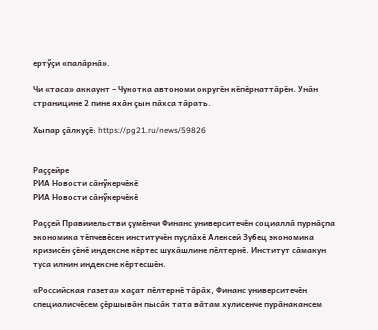ертӳҫи «палӑрнӑ».

Чи «таса» аккаунт – Чукотка автономи округӗн кӗпӗрнаттӑрӗн. Унӑн страницине 2 пине яхӑн ҫын пӑхса тӑрать.

Хыпар ҫӑлкуҫӗ: https://pg21.ru/news/59826


Раҫҫейре
РИА Новости сӑнӳкерчӗкӗ
РИА Новости сӑнӳкерчӗкӗ

Раҫҫей Правииельстви ҫумӗнчи Финанс университечӗн социаллӑ пурнӑҫпа экономика тӗпчевӗсен институчӗн пуҫлӑхӗ Алексей Зубец экономика кризисӗн ҫӗнӗ индексне кӗртес шухӑшлине пӗлтернӗ. Институт сӑмакун туса илнин индексне кӗртесшӗн.

«Российская газета» хаҫат пӗлтернӗ тӑрӑх, Финанс университечӗн специалисчӗсем ҫӗршывӑн пысӑк тата вӑтам хулисенче пурӑнакансем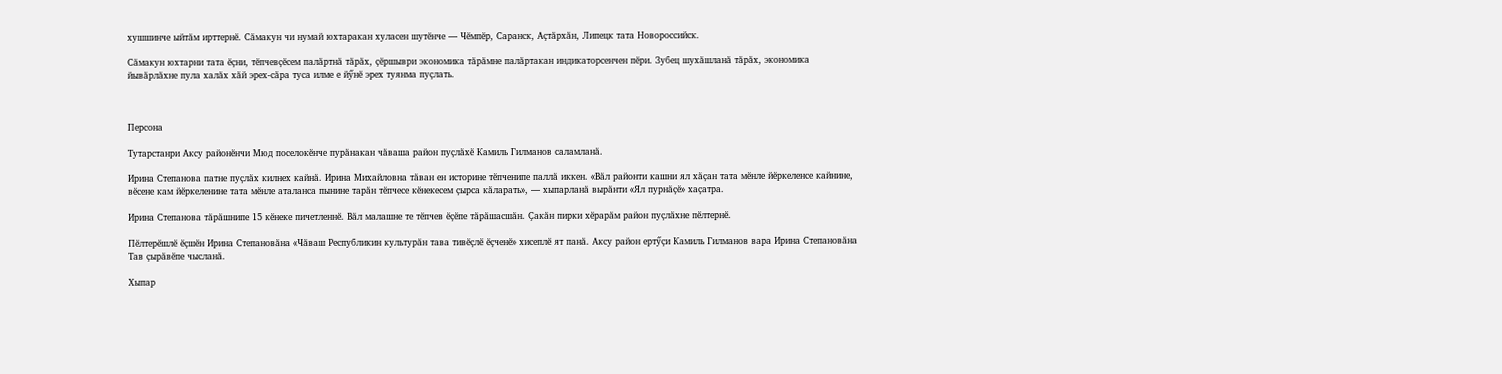хушшинче ыйтӑм ирттернӗ. Сӑмакун чи нумай юхтаракан хуласен шутӗнче — Чӗмпӗр, Саранск, Аҫтӑрхӑн, Липецк тата Новороссийск.

Сӑмакун юхтарни тата ӗҫни, тӗпчевҫӗсем палӑртнӑ тӑрӑх, ҫӗршыври экономика тӑрӑмне палӑртакан индикаторсенчен пӗри. Зубец шухӑшланӑ тӑрӑх, экономика йывӑрлӑхне пула халӑх хӑй эрех-сӑра туса илме е йӳнӗ эрех туянма пуҫлать.



Персона

Тутарстанри Аксу районӗнчи Мюд поселокӗнче пурӑнакан чӑваша район пуҫлӑхӗ Камиль Гилманов саламланӑ.

Ирина Степанова патне пуҫлӑх килнех кайнӑ. Ирина Михайловна тӑван ен историне тӗпченипе паллӑ иккен. «Вӑл районти кашни ял хӑҫан тата мӗнле йӗркеленсе кайнине, вӗсене кам йӗркеленине тата мӗнле аталанса пынине тарӑн тӗпчесе кӗнекесем ҫырса кӑларать», — хыпарланӑ вырӑнти «Ял пурнӑҫӗ» хаҫатра.

Ирина Степанова тӑрӑшнипе 15 кӗнеке пичетленнӗ. Вӑл малашне те тӗпчев ӗҫӗпе тӑрӑшасшӑн. Ҫакӑн пирки хӗрарӑм район пуҫлӑхне пӗлтернӗ.

Пӗлтерӗшлӗ ӗҫшӗн Ирина Степановӑна «Чӑваш Республикин культурӑн тава тивӗҫлӗ ӗҫченӗ» хисеплӗ ят панӑ. Аксу район ертӳҫи Камиль Гилманов вара Ирина Степановӑна Тав ҫырӑвӗпе чысланӑ.

Хыпар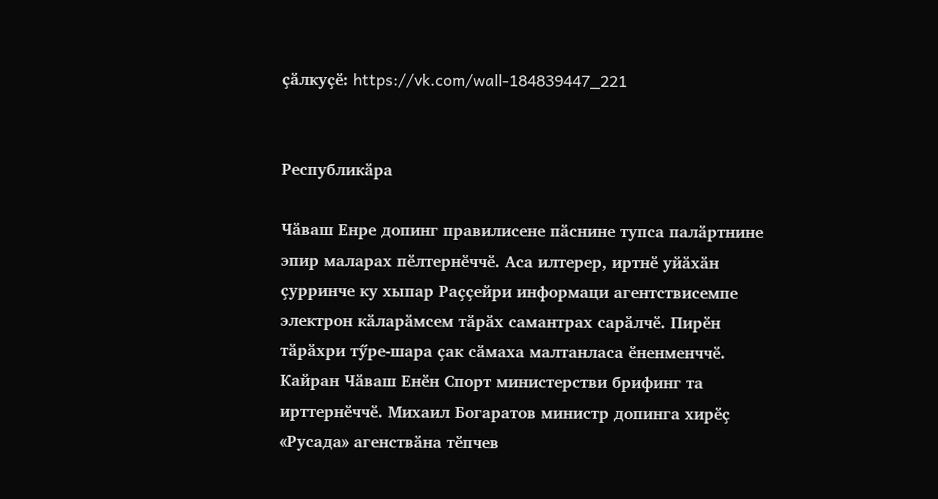ҫӑлкуҫӗ: https://vk.com/wall-184839447_221


Республикӑра

Чӑваш Енре допинг правилисене пӑснине тупса палӑртнине эпир маларах пӗлтернӗччӗ. Аса илтерер, иртнӗ уйӑхӑн ҫурринче ку хыпар Раҫҫейри информаци агентствисемпе электрон кӑларӑмсем тӑрӑх самантрах сарӑлчӗ. Пирӗн тӑрӑхри тӳре-шара ҫак сӑмаха малтанласа ӗненменччӗ. Кайран Чӑваш Енӗн Спорт министерстви брифинг та ирттернӗччӗ. Михаил Богаратов министр допинга хирӗҫ «Русада» агенствӑна тӗпчев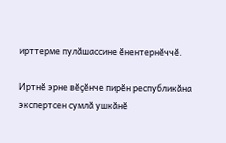ирттерме пулӑшассине ӗнентернӗччӗ.

Иртнӗ эрне вӗҫӗнче пирӗн республикӑна экспертсен сумлӑ ушкӑнӗ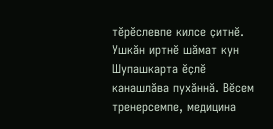тӗрӗслевпе килсе ҫитнӗ. Ушкӑн иртнӗ шӑмат кун Шупашкарта ӗҫлӗ канашлӑва пухӑннӑ. Вӗсем тренерсемпе, медицина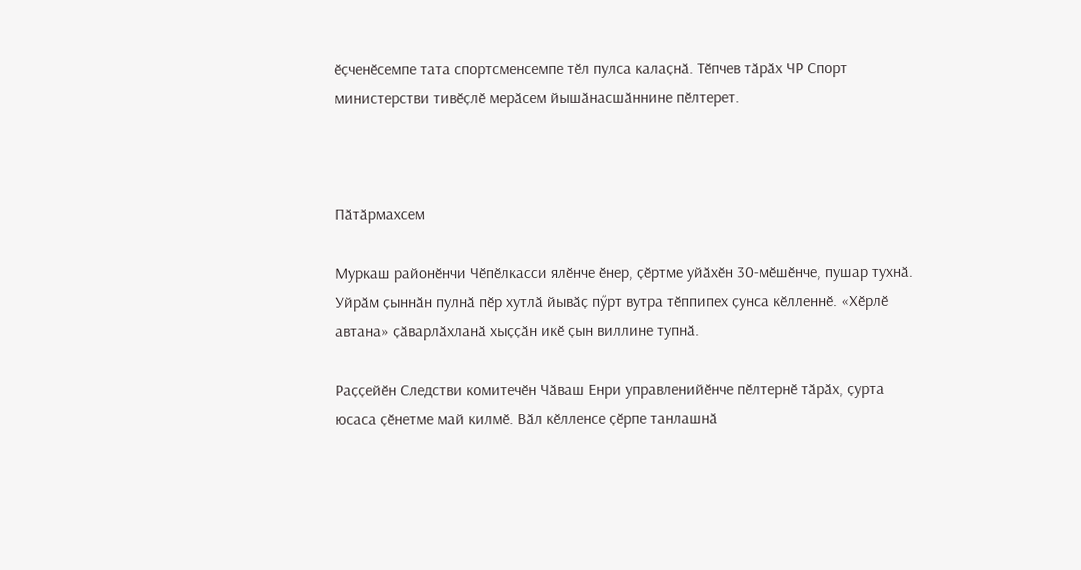ӗҫченӗсемпе тата спортсменсемпе тӗл пулса калаҫнӑ. Тӗпчев тӑрӑх ЧР Спорт министерстви тивӗҫлӗ мерӑсем йышӑнасшӑннине пӗлтерет.



Пӑтӑрмахсем

Муркаш районӗнчи Чӗпӗлкасси ялӗнче ӗнер, ҫӗртме уйӑхӗн 30-мӗшӗнче, пушар тухнӑ. Уйрӑм ҫыннӑн пулнӑ пӗр хутлӑ йывӑҫ пӳрт вутра тӗппипех ҫунса кӗлленнӗ. «Хӗрлӗ автана» ҫӑварлӑхланӑ хыҫҫӑн икӗ ҫын виллине тупнӑ.

Раҫҫейӗн Следстви комитечӗн Чӑваш Енри управленийӗнче пӗлтернӗ тӑрӑх, ҫурта юсаса ҫӗнетме май килмӗ. Вӑл кӗлленсе ҫӗрпе танлашнӑ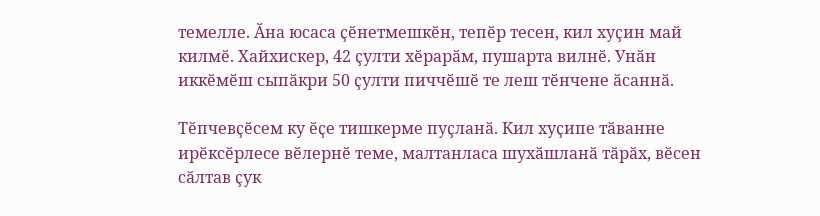темелле. Ӑна юсаса ҫӗнетмешкӗн, тепӗр тесен, кил хуҫин май килмӗ. Хайхискер, 42 ҫулти хӗрарӑм, пушарта вилнӗ. Унӑн иккӗмӗш сыпӑкри 50 ҫулти пиччӗшӗ те леш тӗнчене ӑсаннӑ.

Тӗпчевҫӗсем ку ӗҫе тишкерме пуҫланӑ. Кил хуҫипе тӑванне ирӗксӗрлесе вӗлернӗ теме, малтанласа шухӑшланӑ тӑрӑх, вӗсен сӑлтав ҫук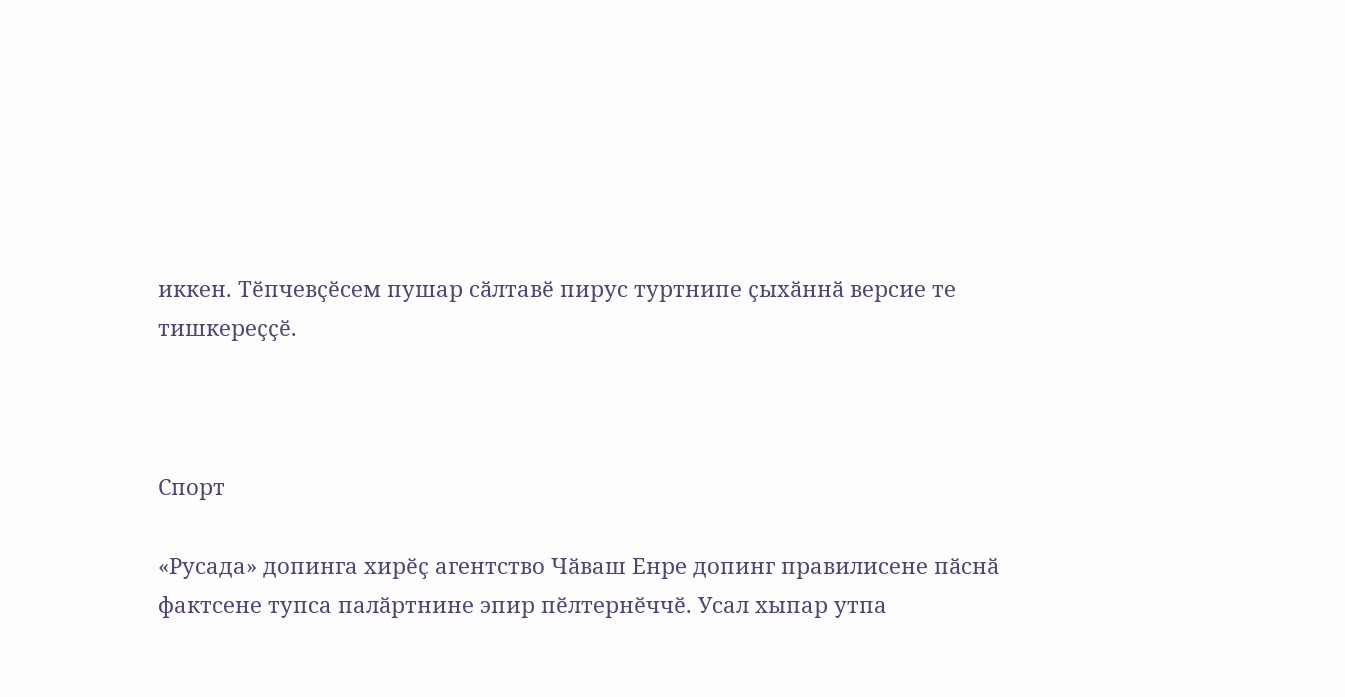иккен. Тӗпчевҫӗсем пушар сӑлтавӗ пирус туртнипе ҫыхӑннӑ версие те тишкереҫҫӗ.



Спорт

«Русада» допинга хирӗҫ агентство Чӑваш Енре допинг правилисене пӑснӑ фактсене тупса палӑртнине эпир пӗлтернӗччӗ. Усал хыпар утпа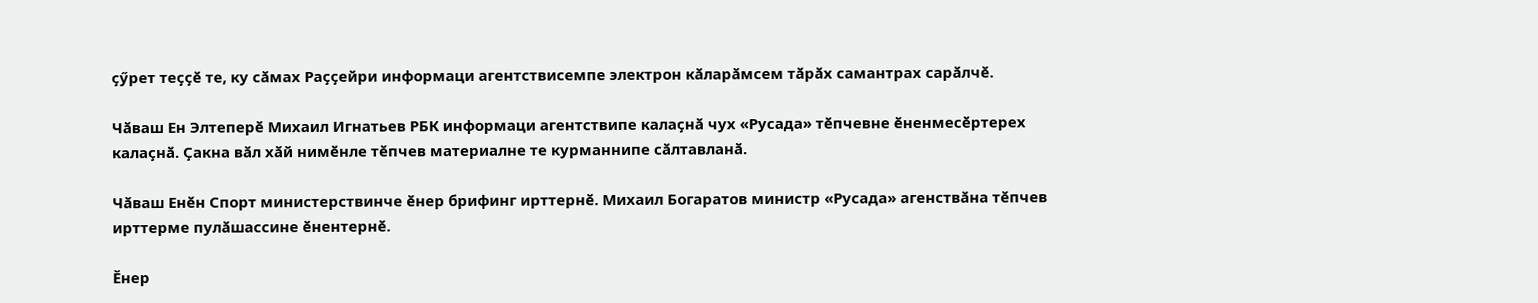ҫӳрет теҫҫӗ те, ку сӑмах Раҫҫейри информаци агентствисемпе электрон кӑларӑмсем тӑрӑх самантрах сарӑлчӗ.

Чӑваш Ен Элтеперӗ Михаил Игнатьев РБК информаци агентствипе калаҫнӑ чух «Русада» тӗпчевне ӗненмесӗртерех калаҫнӑ. Ҫакна вӑл хӑй нимӗнле тӗпчев материалне те курманнипе сӑлтавланӑ.

Чӑваш Енӗн Спорт министерствинче ӗнер брифинг ирттернӗ. Михаил Богаратов министр «Русада» агенствӑна тӗпчев ирттерме пулӑшассине ӗнентернӗ.

Ӗнер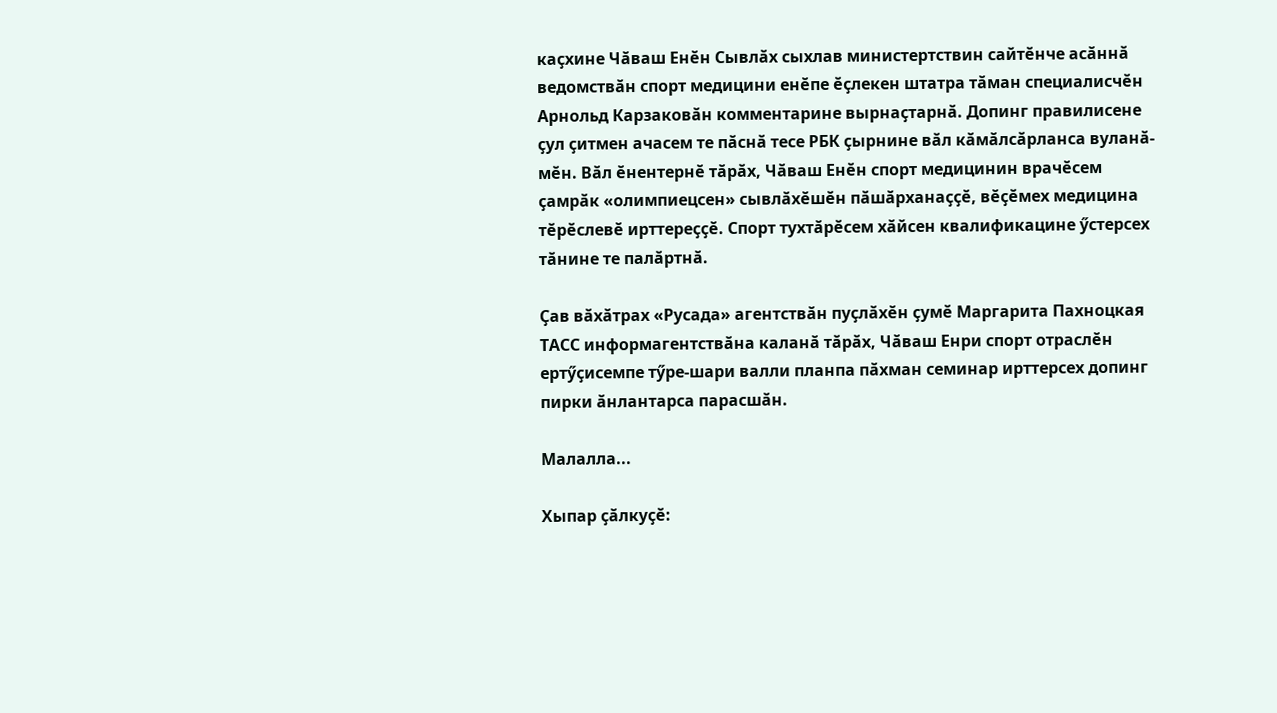каҫхине Чӑваш Енӗн Сывлӑх сыхлав министертствин сайтӗнче асӑннӑ ведомствӑн спорт медицини енӗпе ӗҫлекен штатра тӑман специалисчӗн Арнольд Карзаковӑн комментарине вырнаҫтарнӑ. Допинг правилисене ҫул ҫитмен ачасем те пӑснӑ тесе РБК ҫырнине вӑл кӑмӑлсӑрланса вуланӑ-мӗн. Вӑл ӗнентернӗ тӑрӑх, Чӑваш Енӗн спорт медицинин врачӗсем ҫамрӑк «олимпиецсен» сывлӑхӗшӗн пӑшӑрханаҫҫӗ, вӗҫӗмех медицина тӗрӗслевӗ ирттереҫҫӗ. Спорт тухтӑрӗсем хӑйсен квалификацине ӳстерсех тӑнине те палӑртнӑ.

Ҫав вӑхӑтрах «Русада» агентствӑн пуҫлӑхӗн ҫумӗ Маргарита Пахноцкая ТАСС информагентствӑна каланӑ тӑрӑх, Чӑваш Енри спорт отраслӗн ертӳҫисемпе тӳре-шари валли планпа пӑхман семинар ирттерсех допинг пирки ӑнлантарса парасшӑн.

Малалла...

Хыпар ҫӑлкуҫӗ: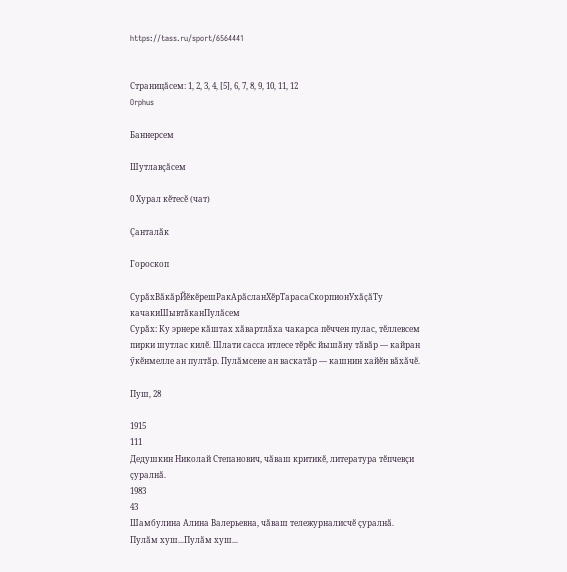https://tass.ru/sport/6564441


Страницӑсем: 1, 2, 3, 4, [5], 6, 7, 8, 9, 10, 11, 12
Orphus

Баннерсем

Шутлавҫӑсем

0 Хурал кӗтесӗ (чат)

Ҫанталӑк

Гороскоп

СурӑхВӑкӑрЙӗкӗрешРакАрӑсланХӗрТарасаСкорпионУхӑҫӑТу качакиШывтӑканПулӑсем
Сурӑх: Ку эрнере кӑштах хӑвартлӑха чакарса пӗччен пулас, тӗллевсем пирки шутлас килӗ. Шлати сасса итлесе тӗрӗс йышӑну тӑвӑр — кайран ӳкӗнмелле ан пултӑр. Пулӑмсене ан васкатӑр — кашнин хайӗн вӑхӑчӗ.

Пуш, 28

1915
111
Дедушкин Николай Степанович, чӑваш критикӗ, литература тӗпчевҫи ҫуралнӑ.
1983
43
Шамбулина Алина Валерьевна, чӑваш тележурналисчӗ ҫуралнӑ.
Пулӑм хуш...Пулӑм хуш...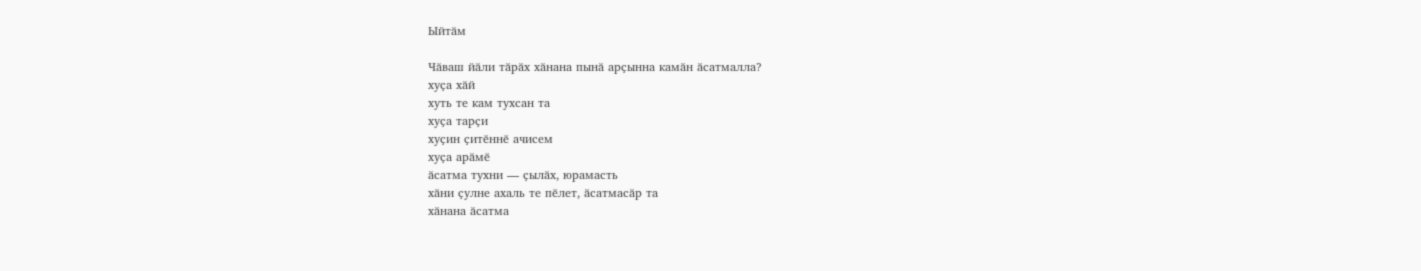Ыйтӑм

Чӑваш йӑли тӑрӑх хӑнана пынӑ арҫынна камӑн ӑсатмалла?
хуҫа хӑй
хуть те кам тухсан та
хуҫа тарҫи
хуҫин ҫитӗннӗ ачисем
хуҫа арӑмӗ
ӑсатма тухни — ҫылӑх, юрамасть
хӑни ҫулне ахаль те пӗлет, ӑсатмасӑр та
хӑнана ӑсатма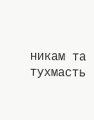никам та тухмасть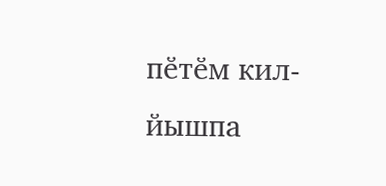пӗтӗм кил-йышпа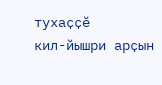тухаҫҫӗ
кил-йышри арҫын